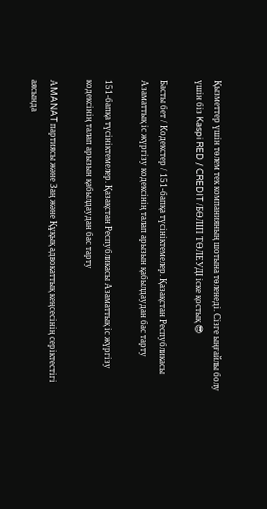Қызметтер үшін төлем тек компанияның шотына төленеді. Сізге ыңғайлы болу үшін біз Kaspi RED / CREDIT /БӨЛІП ТӨЛЕУДІ іске қостық 😎

Басты бет / Кодекстер / 151-бапқа түсініктемелер. Қазақстан Республикасы Азаматтық іс жүргізу кодексінің талап арызын қабылдаудан бас тарту

151-бапқа түсініктемелер. Қазақстан Республикасы Азаматтық іс жүргізу кодексінің талап арызын қабылдаудан бас тарту

АMANAT партиясы және Заң және Құқық адвокаттық кеңсесінің серіктестігі аясында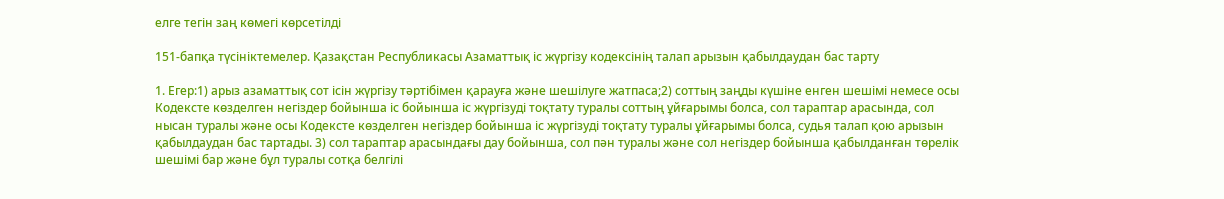елге тегін заң көмегі көрсетілді

151-бапқа түсініктемелер. Қазақстан Республикасы Азаматтық іс жүргізу кодексінің талап арызын қабылдаудан бас тарту

1. Егер:1) арыз азаматтық сот ісін жүргізу тәртібімен қарауға және шешілуге жатпаса;2) соттың заңды күшіне енген шешімі немесе осы Кодексте көзделген негіздер бойынша іс бойынша іс жүргізуді тоқтату туралы соттың ұйғарымы болса, сол тараптар арасында, сол нысан туралы және осы Кодексте көзделген негіздер бойынша іс жүргізуді тоқтату туралы ұйғарымы болса, судья талап қою арызын қабылдаудан бас тартады. 3) сол тараптар арасындағы дау бойынша, сол пән туралы және сол негіздер бойынша қабылданған төрелік шешімі бар және бұл туралы сотқа белгілі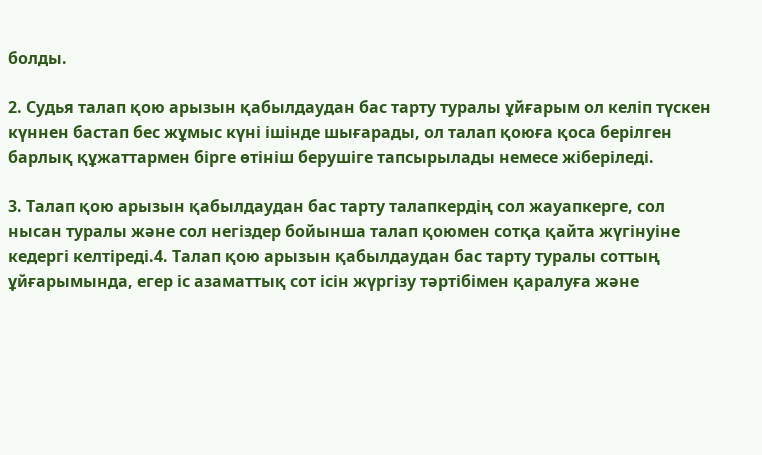болды.

2. Судья талап қою арызын қабылдаудан бас тарту туралы ұйғарым ол келіп түскен күннен бастап бес жұмыс күні ішінде шығарады, ол талап қоюға қоса берілген барлық құжаттармен бірге өтініш берушіге тапсырылады немесе жіберіледі.

3. Талап қою арызын қабылдаудан бас тарту талапкердің сол жауапкерге, сол нысан туралы және сол негіздер бойынша талап қоюмен сотқа қайта жүгінуіне кедергі келтіреді.4. Талап қою арызын қабылдаудан бас тарту туралы соттың ұйғарымында, егер іс азаматтық сот ісін жүргізу тәртібімен қаралуға және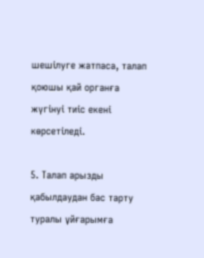шешілуге жатпаса, талап қоюшы қай органға жүгінуі тиіс екені көрсетіледі.

5. Талап арызды қабылдаудан бас тарту туралы ұйғарымға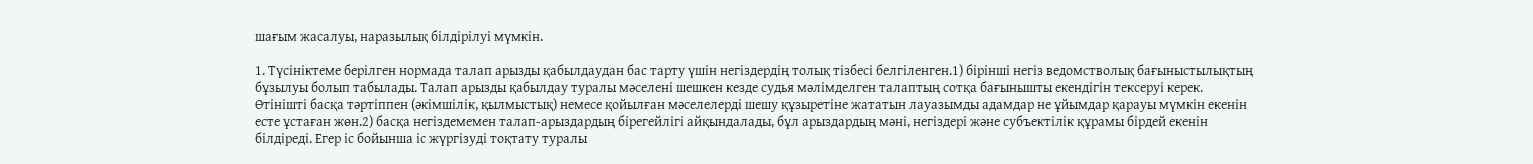шағым жасалуы, наразылық білдірілуі мүмкін.

1. Түсініктеме берілген нормада талап арызды қабылдаудан бас тарту үшін негіздердің толық тізбесі белгіленген.1) бірінші негіз ведомстволық бағыныстылықтың бұзылуы болып табылады. Талап арызды қабылдау туралы мәселені шешкен кезде судья мәлімделген талаптың сотқа бағынышты екендігін тексеруі керек. Өтінішті басқа тәртіппен (әкімшілік, қылмыстық) немесе қойылған мәселелерді шешу құзыретіне жататын лауазымды адамдар не ұйымдар қарауы мүмкін екенін есте ұстаған жөн.2) басқа негіздемемен талап-арыздардың бірегейлігі айқындалады, бұл арыздардың мәні, негіздері және субъектілік құрамы бірдей екенін білдіреді. Егер іс бойынша іс жүргізуді тоқтату туралы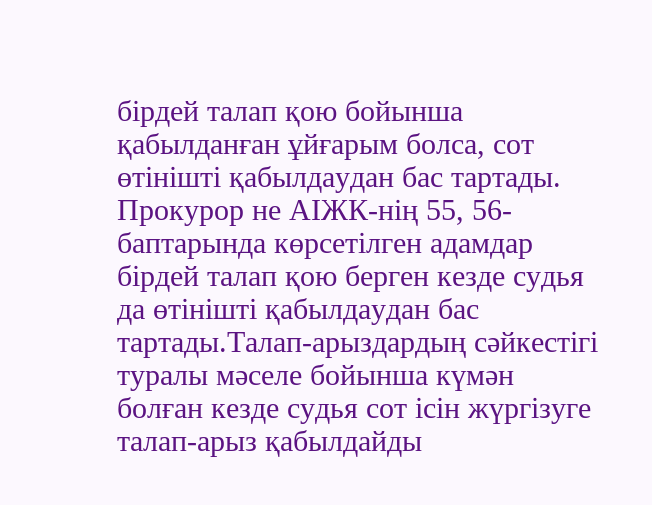бірдей талап қою бойынша қабылданған ұйғарым болса, сот өтінішті қабылдаудан бас тартады. Прокурор не АІЖК-нің 55, 56-баптарында көрсетілген адамдар бірдей талап қою берген кезде судья да өтінішті қабылдаудан бас тартады.Талап-арыздардың сәйкестігі туралы мәселе бойынша күмән болған кезде судья сот ісін жүргізуге талап-арыз қабылдайды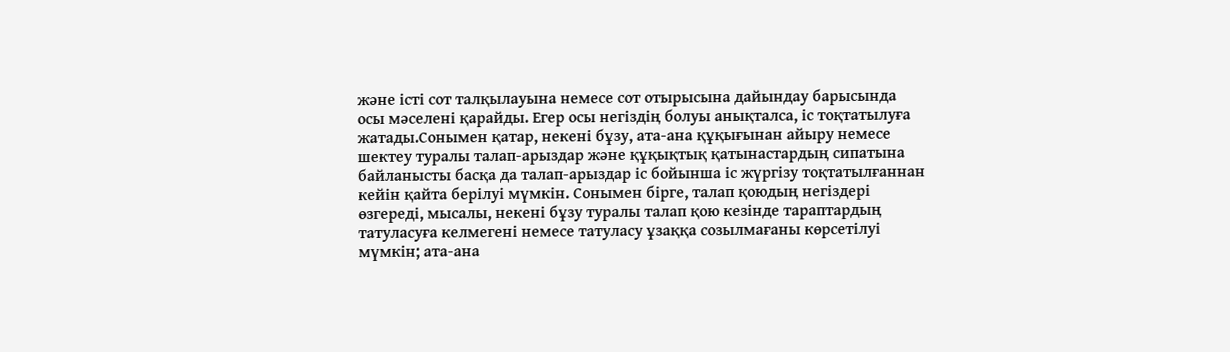және істі сот талқылауына немесе сот отырысына дайындау барысында осы мәселені қарайды. Егер осы негіздің болуы анықталса, іс тоқтатылуға жатады.Сонымен қатар, некені бұзу, ата-ана құқығынан айыру немесе шектеу туралы талап-арыздар және құқықтық қатынастардың сипатына байланысты басқа да талап-арыздар іс бойынша іс жүргізу тоқтатылғаннан кейін қайта берілуі мүмкін. Сонымен бірге, талап қоюдың негіздері өзгереді, мысалы, некені бұзу туралы талап қою кезінде тараптардың татуласуға келмегені немесе татуласу ұзаққа созылмағаны көрсетілуі мүмкін; ата-ана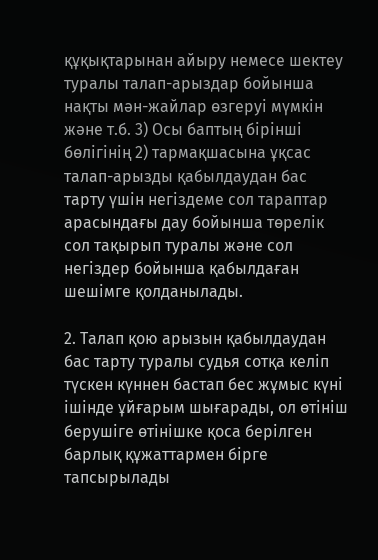құқықтарынан айыру немесе шектеу туралы талап-арыздар бойынша нақты мән-жайлар өзгеруі мүмкін және т.б. 3) Осы баптың бірінші бөлігінің 2) тармақшасына ұқсас талап-арызды қабылдаудан бас тарту үшін негіздеме сол тараптар арасындағы дау бойынша төрелік сол тақырып туралы және сол негіздер бойынша қабылдаған шешімге қолданылады.

2. Талап қою арызын қабылдаудан бас тарту туралы судья сотқа келіп түскен күннен бастап бес жұмыс күні ішінде ұйғарым шығарады, ол өтініш берушіге өтінішке қоса берілген барлық құжаттармен бірге тапсырылады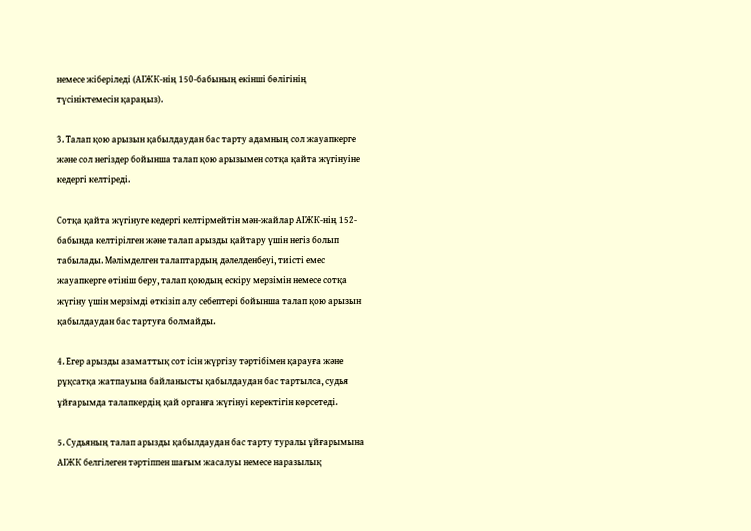немесе жіберіледі (АІЖК-нің 150-бабының екінші бөлігінің түсініктемесін қараңыз).

3. Талап қою арызын қабылдаудан бас тарту адамның сол жауапкерге және сол негіздер бойынша талап қою арызымен сотқа қайта жүгінуіне кедергі келтіреді.

Сотқа қайта жүгінуге кедергі келтірмейтін мән-жайлар АІЖК-нің 152-бабында келтірілген және талап арызды қайтару үшін негіз болып табылады. Мәлімделген талаптардың дәлелденбеуі, тиісті емес жауапкерге өтініш беру, талап қоюдың ескіру мерзімін немесе сотқа жүгіну үшін мерзімді өткізіп алу себептері бойынша талап қою арызын қабылдаудан бас тартуға болмайды.

4. Егер арызды азаматтық сот ісін жүргізу тәртібімен қарауға және рұқсатқа жатпауына байланысты қабылдаудан бас тартылса, судья ұйғарымда талапкердің қай органға жүгінуі керектігін көрсетеді.

5. Судьяның талап арызды қабылдаудан бас тарту туралы ұйғарымына АІЖК белгілеген тәртіппен шағым жасалуы немесе наразылық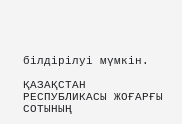білдірілуі мүмкін.

ҚАЗАҚСТАН РЕСПУБЛИКАСЫ ЖОҒАРҒЫ СОТЫНЫҢ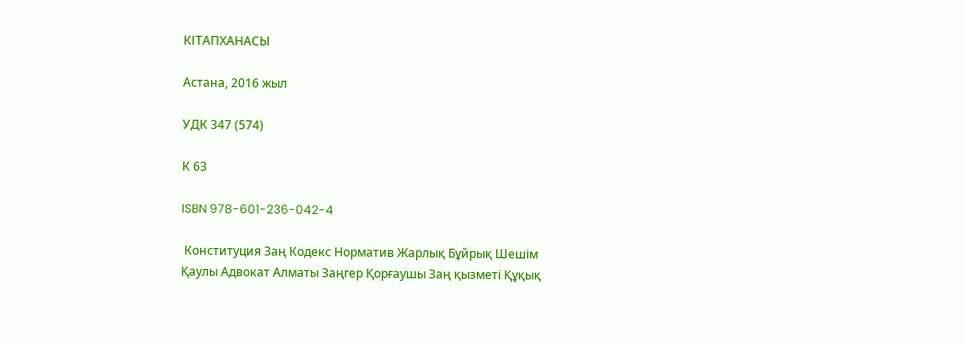КІТАПХАНАСЫ

Астана, 2016 жыл

УДК 347 (574)

К 63

ISBN 978-601-236-042-4

 Конституция Заң Кодекс Норматив Жарлық Бұйрық Шешім Қаулы Адвокат Алматы Заңгер Қорғаушы Заң қызметі Құқық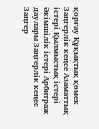қорғау Құқықтық қөмек Заңгерлік кеңсе Азаматтық істері Қылмыстық істері Әкімшілік істері Арбитраж даулары Заңгерлік кеңес Заңгер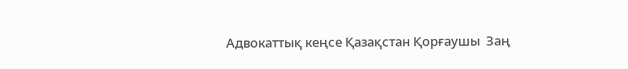Адвокаттық кеңсе Қазақстан Қорғаушы  Заң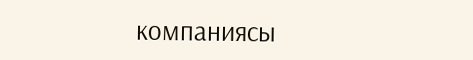компаниясы